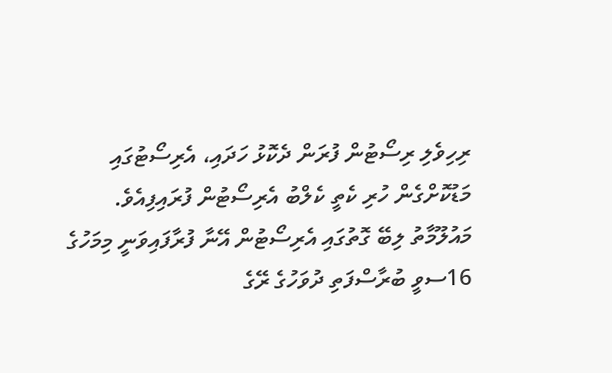ރިހިވެލި ރިސޯޓުން ފުރަން ދެކޮޅު ހަދައި، އެރިސޯޓުގައި މަޑުކޮށްގެން ހުރި ކެތީ ކެލްބު އެރިސޯޓުން ފުރައިފިއެވެ.
މައުލޫމާތު ލިބޭ ގޮތުގައި އެރިސޯޓުން އޭނާ ފުރާފައިވަނީ މިމަހުގެ 16ސވީ ބުރާސްފަތި ދުވަހުގެ ރޭގެ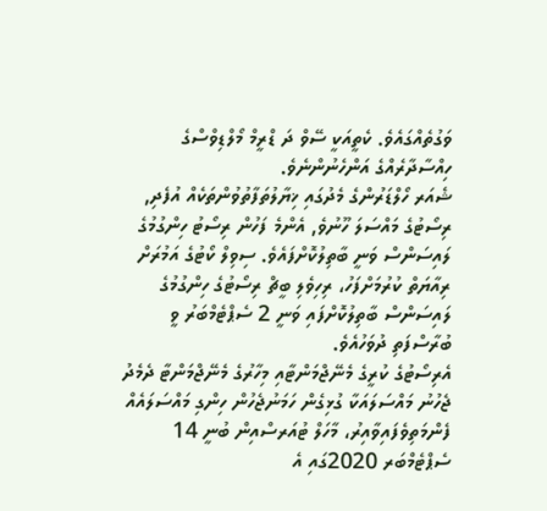ވަގުތެއްގައެވެ. ކެތީއަކީ ސޭވް ދަ ޑްރީމް މޯލްޑިވްސްގެ ހިއްސާދާރެއްގެ އަންހެނުންނެވެ.
ޝެއަރ ހޯލްޑަރުންގެ މެދުގައި ޚިޔާލުތަފާތުވުންތަކެއް އުފެދި, ރިސޯޓުގެ މައްސަލަ ހޫނުވެ, އެންމެ ފަހުން ރިސޯޓު ހިންގުމުގެ ލައިސަންސް ވަނީ ބާތިލުކޮށްފައެވެ. ސިވިލް ކޯޓުގެ އަމުރަށް ރިއާޔަތް ކުރުމަށްފަހު، ރިހިވެލި ބީޗް ރިސޯޓުގެ ހިންގުމުގެ ލައިސަންސް ބާތިލުކޮށްފައި ވަނީ 2 ސެޕްޓެމްބަރު ވީ ބުރާސްފަތި ދުވަހުއެވެ.
އެރިސޯޓުގެ ކުރީގެ މެނޭޖްމަންޓާއި މިހާރުގެ މެނޭޖްމަންޓާ ދެމެދު ޖެހުނު މައްސަލައަކާ ގުޅިގެން ހަމަނުޖެހުން ހިންގި މައްސަލައެއް ފެންމަތިވެފައިވާއިރު، މާހަލް ޓުއަރސްއިން ބުނީ 14 ސެޕްޓެމްބަރ 2020ގައި އެ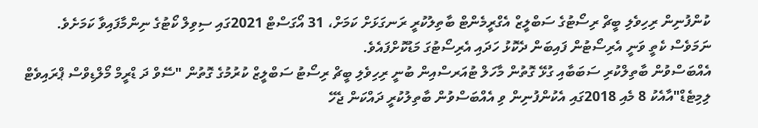ކުންފުނިން ރިހިވެލި ބީޗް ރިސޯޓުގެ ސަބްލީޒް އެގްރީމެންޓް ބާތިލުކުރީ ރަނގަޅަށް ކަމަށް، 31 އޯގަސްޓް 2021ގައި ސިވިލް ކޯޓުގެ ނިންމާފައިވާ ކަމަށެވެ. ނަމަވެސް ކެތީ ވަނީ އެރިސޯޓުން ފައިބަން ދެކޮޅު ހަދައި އެރިސޯޓުގަ މަޑުކޮށްފައެވެ.
އެއްބަސްވުން ބާތިލްކުރި ސަބަބާއި ގުޅޭ ގޮތުން މާހަލް ޓުއަރސްއިން ބުނީ ރިހިވެލި ބީޗް ރިސޯޓު ސަބްލީޒް ކުރުމުގެ ގޮތުން "ސޭވް ދަ ޑްރީމް މޯލްޑިވްސް ޕްރައިވެޓް ލިމިޓެޑް"އާއެކު 8 މެއި 2018ގައި އެކުންފުނިން ވި އެއްބަސްވުން ބާތިލުކުރީ ދައްކަން ޖެހޭ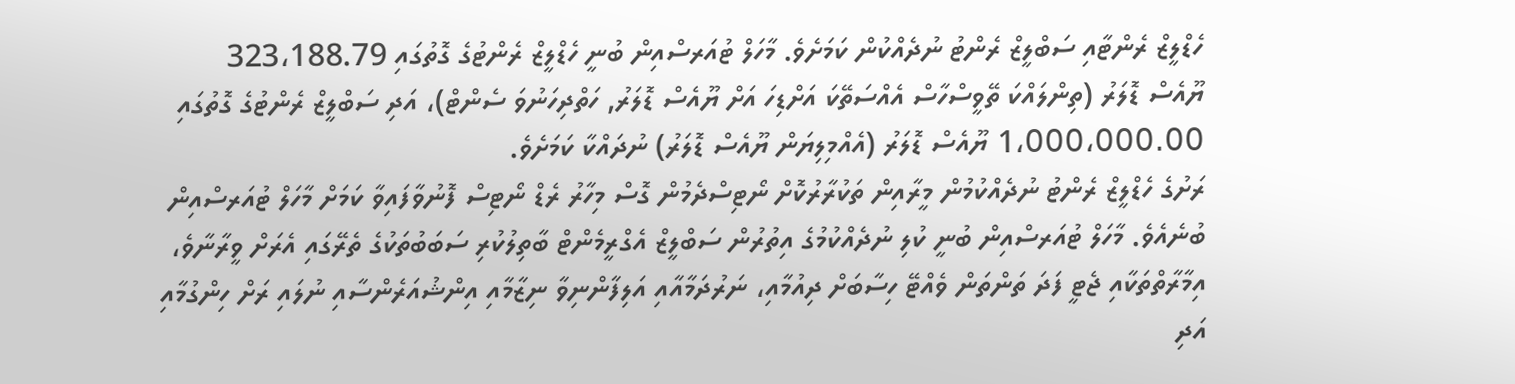ހެޑްލީޒް ރެންޓާއި ސަބްލީޒް ރެންޓު ނުދެއްކުން ކަމަށެވެ. މާހަލް ޓުއަރސްއިން ބުނީ ހެޑްލީޒް ރެންޓުގެ ގޮތުގައި 323،188.79 ޔޫއެސް ޑޮލަރު (ތިންލައްކަ ތޭވީސްހާސް އެއްސަތޭކަ އަށްޑިހަ އަށް ޔޫއެސް ޑޮލަރު, ހަތްދިހަނުވަ ސެންޓް)، އަދި ސަބްލީޒް ރެންޓުގެ ގޮތުގައި 1،000،000.00 ޔޫއެސް ޑޮލަރު (އެއްމިލިޔަން ޔޫއެސް ޑޮލަރު) ނުދައްކާ ކަމަށެވެ.
ރަށުގެ ހެޑްލީޒް ރެންޓު ނުދެއްކުމުން މީރާއިން ތަކުރާރުކޮށް ނޯޓިސްދެމުން ގޮސް މިހާރު ރެޑް ނޯޓިސް ފޮނުވާފައިވާ ކަމަށް މާހަލް ޓުއަރސްއިން ބުނެއެވެ. މާހަލް ޓުއަރސްއިން ބުނީ ކުލި ނުދެއްކުމުގެ އިތުރުން ސަބްލީޒް އެގްރީމެންޓް ބާތިލުކުރި ސަބަބުތަކުގެ ތެރޭގައި އެރަށް ވީރާނާވެ، އިމާރާތްތަކާއި ޖެޓީ ފަދަ ތަންތަން ވެއްޓޭ ހިސާބަށް ދިއުމާއި، ނަރުދަމާއާއި އަލިފާންނިވާ ނިޒާމާއި އިންޝުއަރެންސާއި ނުލައި ރަށް ހިންގުމާއި އަދި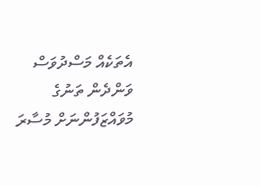އެތަކެއް މަސްދުވަސް ވަންދެން ތަނުގެ މުވައްޒަފުންނަށް މުސާރަ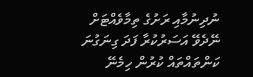ނުދިނުމާއި ރަށުގެ ތިމާވެއްޓަށް ނޭދެވޭ އަސަރުކުރާ ފަދަ ގިނަގުނަ ކަންތައްތައް ކުރުން ހިމެނޭ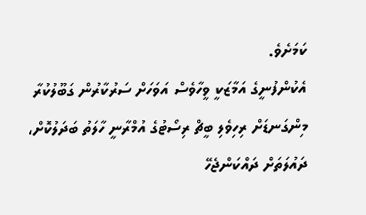ކަމަށެވެ.
އެކުންފުނީގެ އަމާޒަކީ ވީހާވެސް އަވަހަށް ސަރުކާރުން ގަބޫލުކުރާ މިންގަނޑަށް ރިހިވެލި ބީޗް ރިސޯޓުގެ އުމްރާނީ ހާލަތު ބަދަލުކޮށް، ދައުލަތަށް ދައްކަންޖެހޭ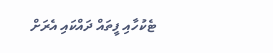ޓެކުހާއި ފީތައް ދައްކައި އެރަށް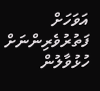އަވަހަށް ފަތުރުވެރިންނަށް ހުޅުވާލުން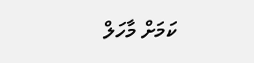ކަމަށް މާހަލް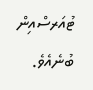ޓުއަރސްއިން ބުނެއެވެ.